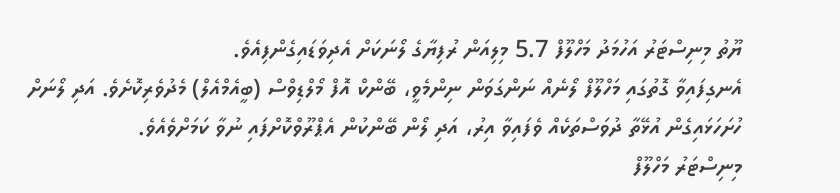ޔޫތު މިނިސްޓަރު އަހުމަދު މަހްލޫފް 5.7 މިލިއަން ރުފިޔާގެ ލޯނަކަށް އެދިވަޑައިގެންފިއެވެ.
އެނގިފައިވާ ގޮތުގައި މަހްލޫފް ލޯނެއް ނަންގަވަން ނިންމެވީ، ބޭންކް އޮފް މޯލްޑިވްސް (ބީއެމްއެލް) މެދުވެރިކޮށެވެ. އަދި ލޯނަށް ހުށަހަޅައިގެން އުޅޭތާ ދުވަސްތަކެއް ވެފައިވާ އިރު، އަދި ލޯން ބޭންކުން އެޕްރޫވްކޮށްފައި ނުވާ ކަމަށްވެއެވެ.
މިނިސްޓަރު މަހްލޫފް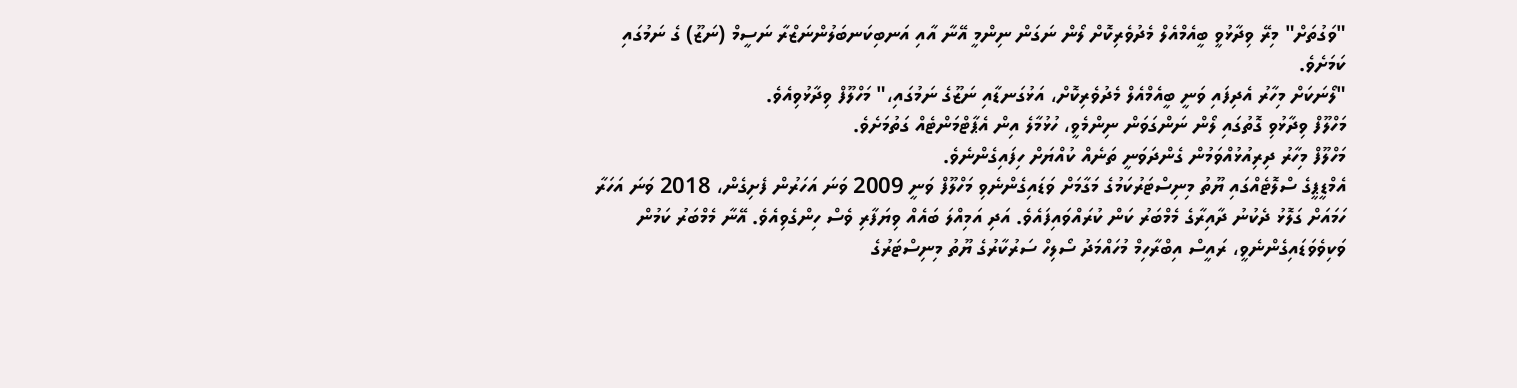"ވަގުތަށް" މިރޭ ވިދާޅުވީ ބީއެމްއެލް މެދުވެރިކޮށް ލޯން ނަގަން ނިންމީ އޭނާ އާއި އަނބިކަނބަލުންނަޒްރާ ނަސީމް (ނަޒޫ) ގެ ނަމުގައި ކަމަށެވެ.
"ލޯނަކަށް މިހާރު އެދިފައި ވަނީ ބީއެމްއެލް މެދުވެރިކޮށް، އަޅުގަނޑާއި ނަޒޫގެ ނަމުގައި،" މަހްލޫފް ވިދާޅުވިއެވެ.
މަހްލޫފް ވިދާޅުވި ގޮތުގައި ލޯން ނަންގަވަން ނިންމެވީ، ހުޅުމާލެ އިން އެޕާޓްމަންޓެއް ގަތުމަށެވެ.
މަހްލޫފް މިހާރު ދިރިއުޅުއްވަމުން ގެންދަވަނީ ތަނެއް ކުއްޔަށް ހިފައިގެންނެވެ.
އެމްޑީޕީގެ ސްލޮޓެއްގައި ޔޫތު މިނިސްޓަރުކަމުގެ މަގާމަށް ވަޑައިގެންނެވި މަހްލޫފް ވަނީ 2009 ވަނަ އަހަރުން ފެށިގެން، 2018 ވަނަ އަހަރާ ހަމައަށް ގަލޮޅު ދެކުނު ދާއިރާގެ މެމްބަރު ކަން ކުރައްވައިފައެވެ. އަދި އަމިއްލަ ބައެއް ވިޔަފާރި ވެސް ހިންގެވިއެވެ. އޭނާ މެމްބަރު ކަމުން ވަކިވެވަޑައިގެންނެވީ، ރައީސް އިބްރާހިމް މުހައްމަދު ސޯލިހް ސަރުކާރުގެ ޔޫތު މިނިސްޓަރުގެ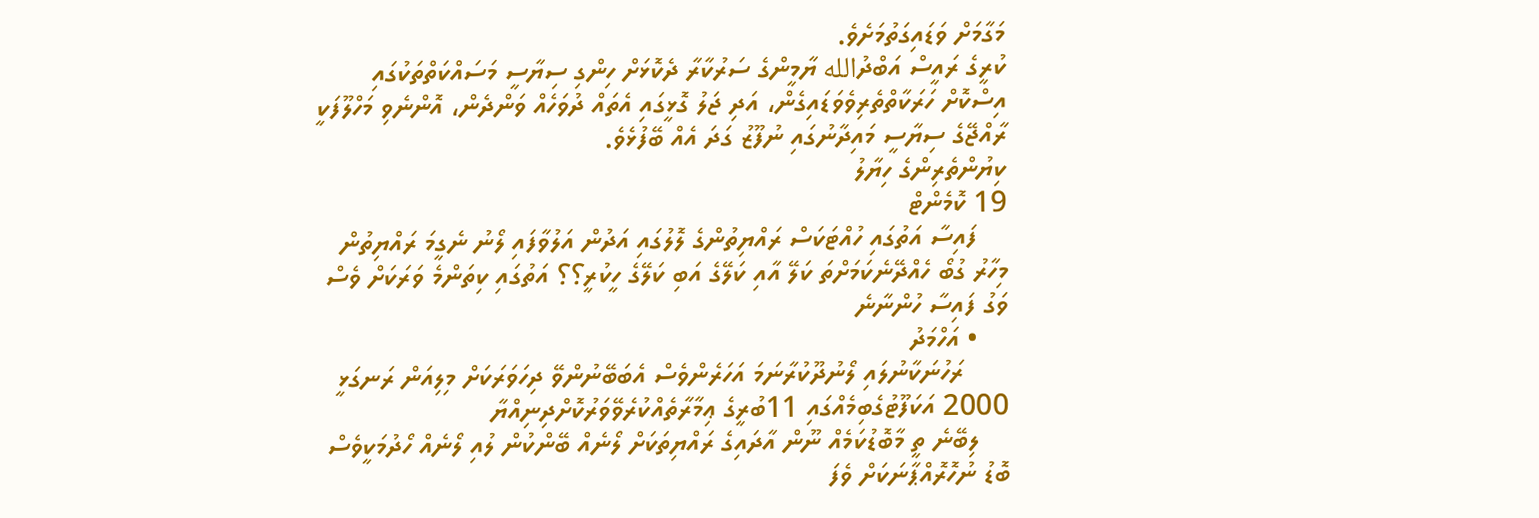މަގާމަށް ވަޑައިގަތުމަށެވެ.
ކުރީގެ ރައީސް އަބްދުالله ޔާމީންގެ ސަރުކާރާ ދެކޮޅަށް ހިންގި ސިޔާސީ މަސައްކަތްތަކުގައި އިސްކޮށް ހަރަކާތްތެރިވެވަޑައިގެން، އަދި ޖަލު ގޮޅީގައި އެތައް ދުވަހެއް ވަންދެން، އޮންނެވި މަހްލޫފަކީ ރާއްޖޭގެ ސިޔާސީ މައިދާނުގައި ނުފޫޒު ގަދަ އެއް ބޭފުޅެވެ.
ކިޔުންތެރިންގެ ހިޔާލު
19 ކޮމެންޓް
    ފައިސާ އަތުގައި ހުއްޓަކަސް ރައްޔިތުންގެ ލޮލުގައި އަދުން އަލުވާފައި ލޯނު ނެގީމަ ރައްޔިތުން މިހާރު ގުބޯ ހެއްދޭނެކަމަށްތަ ކަލޭ އާއި ކަލޭގެ އަބި ކަލޭގެ ހީކުރީ؟؟ އަތުގައި ކިތަންމެ ވަރަކަށް ވެސް ވަގު ފައިސާ ހުންނާނެ
    • އަހްމަދު
      ރަހުނަކާނުލައި ލޯނުދޫކުރާނަމަ އަހަރެންވެސް އެބަބޭނުންވޭ ދިހަވަރަކަށް މިލިއަން ރަނގަޅީ 2000 އަކަފޫޓުގެބިމެއްގައި 11ބުރީގެ ޢިމާރާތެއްކުރެވޭވަރުކޮށްދިނިއްޔާ
    ލިބޭނެ ތީ މާބޮޑުކަމެއް ނޫން އާދައިގެ ރައްޔިތަކަށް ލޯނެއް ބޭންކުން ލުއި ލޯނެއް ހޯދުމަކީވެސް ބޮޑު ނުހޮރޮއްޕާނަކަށް ވެފަ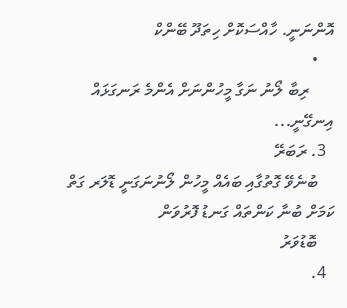އޮންނަނީ. ހާއްސަކޮށް ހިތަދޫ ބޭންކް
    •
      ރިބާ ލޯނު ނަގާ މީހުންނަށް އެންމެ ރަނގަޅައް އިނގޭނީ...
  3. ރަބަރޭ
    ބުނެވޭ ގޮތުގާއި ބައެއް މީހުން ލޯނުނަގަނީ ޑޮލަރ ގަތް ކަމަށް ބުނާ ކަންތައް ގަނޑު ފޮރުވަން
    ބޮޑުވަރު
  4.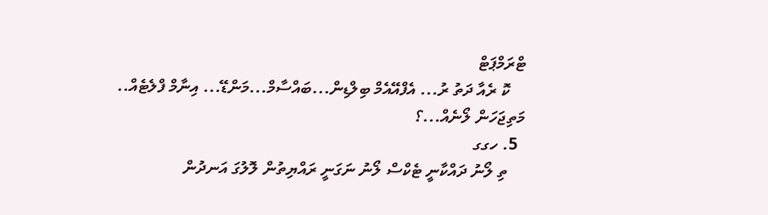ޓްރަމްޕަޓް
    ކޮ ރެއާ ދަތު ރު... އެފްއޭއެމް ބިލްޑިން...ބައްސާމް...މަންޑޭ... އިނާމް ފްލެޓެއް.. މަތިޖަހަން ލޯނެއް...؟
  5. ހގގ
    ތި ލޯނު ދައްކާނީ ޓެކްސް ލޯނު ނަގަނީ ރައްޔިތުން ލޮލުގަ އަނދުން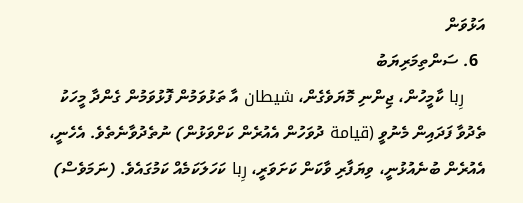އަޅުވަން
  6. ސަންތިމަރިޔަބު
    رِبا ކާމީހުން، ޖިންނި މޮޔަވެގެން، شيطان އާ ތަޅުވަމުން ފޮޅުވަމުން ގެންދާ މީހަކު ތެދުވާ ފަދައިން މެނުވީ (قيامة ދުވަހުން އެއުރެން ކަށްވަޅުން) ނުތެދުވާނެތެވެ. އެހެނީ، އެއުރެން ބުނެއުޅުނީ، ވިޔަފާރި ވާކަން ކަށަވަރީ، رِبا ކަހަލަކަމެއް ކަމުގައެވެ. (ނަމަވެސް)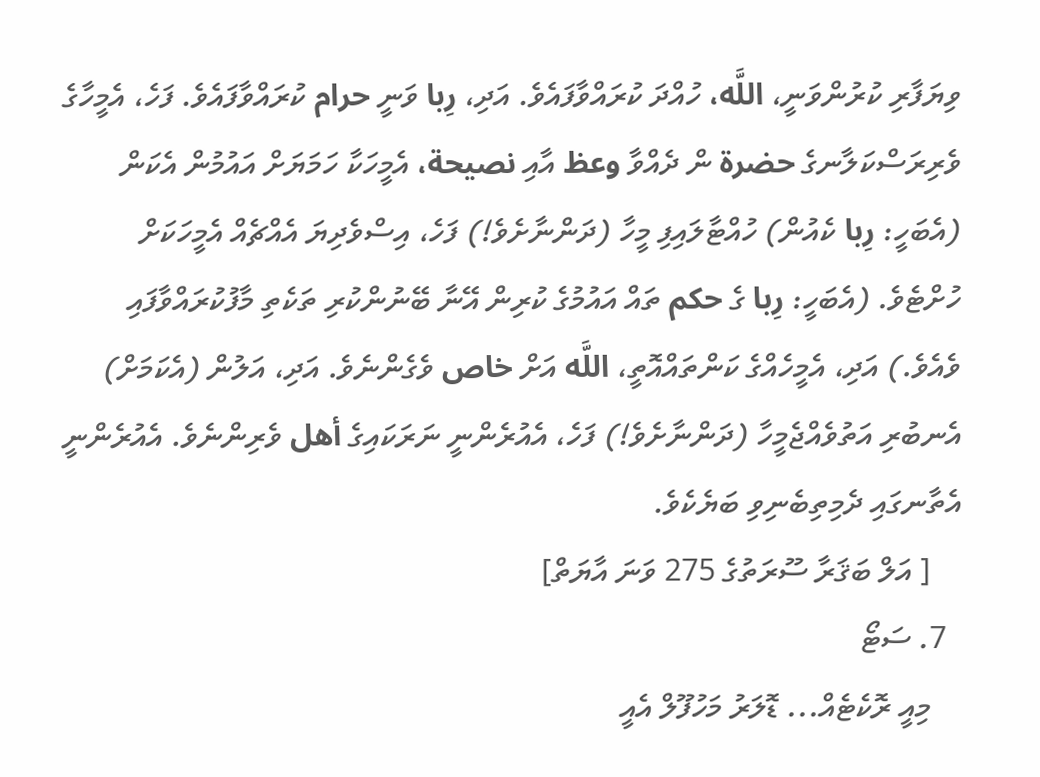ވިޔަފާރި ކުރުންވަނީ، اللَّه، ހުއްދަ ކުރައްވާފައެވެ. އަދި، رِبا ވަނީ حرام ކުރައްވާފައެވެ. ފަހެ، އެމީހާގެ ވެރިރަސްކަލާނގެ حضرة ން ދެއްވާ وعظ އާއި نصيحة، އެމީހަކާ ހަމަޔަށް އައުމުން އެކަން (އެބަހީ: رِبا ކެއުން) ހުއްޓާލައިފި މީހާ (ދަންނާށެވެ!) ފަހެ، އިސްވެދިޔަ އެއްޗެއް އެމީހަކަށް ހުށްޓެވެ. (އެބަހީ: رِبا ގެ حكم ތައް އައުމުގެ ކުރިން އޭނާ ބޭނުންކުރި ތަކެތި މާފުކުރައްވާފައި ވެއެވެ.) އަދި، އެމީހެއްގެ ކަންތައްއޮތީ، اللَّه އަށް خاص ވެގެންނެވެ. އަދި، އަލުން (އެކަމަށް) އެނބުރި އަތުވެއްޖެމީހާ (ދަންނާށެވެ!) ފަހެ، އެއުރެންނީ ނަރަކައިގެ أهل ވެރިންނެވެ. އެއުރެންނީ އެތާނގައި ދެމިތިބެނިވި ބަޔެކެވެ.
    [ އަލް ބަޤަރާ ސޫރަތުގެ 275 ވަނަ އާޔަތް]
  7. ސަޓޯ
    މިއީ ރޮކެޓެއް... ޑޮލަރު މަހުފޫލް އެއީ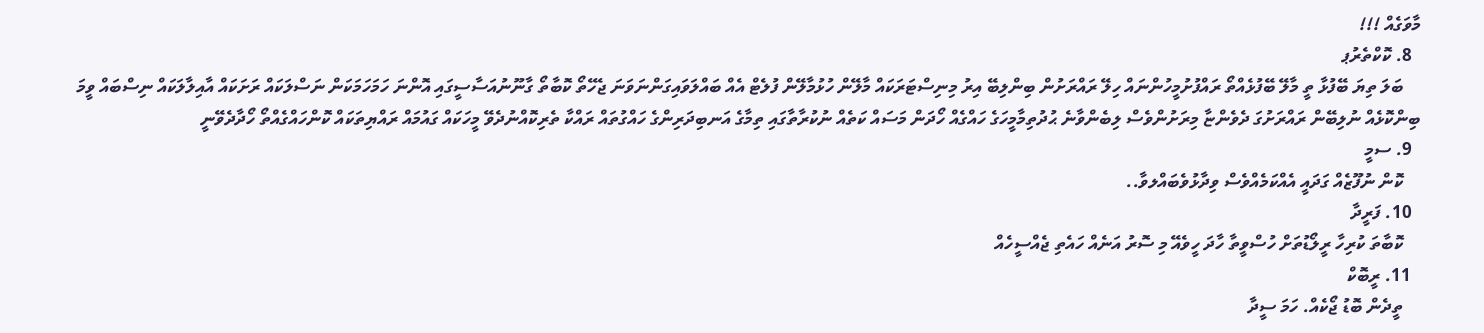މާވަގެއް !!!
  8. ކޮކްތެރުޕ
    ބަލަ ތިޔަ ބޭފުޅާ ތީ މާލޭ ބޭފުޅެއްތޯ ރައްފުށުމީހުންނައް ހިލޭ ރައްރަށުން ބިންލިބޭ އިރު މިނިސްޓަރަކައް މާލޭން ހުޅުމާލޭން ފުލެޓް އެއް ބައްލަވައިގަންނަވަނަ ޖެހޭތޯ ކޮބާތޯ ގާނޫނުއަސާސީގައި އޮންނަ ހަމަހަމަކަން ނަސްލަކައް ރަށަކައް އާއިލާލަކައް ނިސްބައް ވީމަ ބިންކޮޅެއް ނުލިބޭން ރައްރަށުގަ ދެވެންޏާ މިރަށުންވެސް ލިބެންވާނެ ޙުދުތިމާމީހަގެ ހައްގެއް ހޯދަން މަސައް ކަތެއް ނުކުރާތާގައި ތިމާގެ އަނބިދަރިންގެ ހައްގުތައް ރައްކާ ތެރިކޮއްނުދެވޭ މީހަކައް ގައުމައް ރައްޔިތަކައް ކޮންހައްގެއްތޯ ހޯދާދެވޭނީ
  9. ސމީ
    ކޮން ނުފޫޒެއް ގަދައީ އެއްކަމެއްވެސް ވިދާޅުވެބައްލވާ..
  10. ފަރީދާ
    ކޮބާތަ ކުރިހާ ރީލޯޑުތަށް ހުސްވީތާ ހާދަ ހީވެއޭ މި ސޮރު އަނެއް ހައެތި ޖެއްސީހެއް
  11. ރީބޮކް
    ތީދެން ބޮޑު ޖޯކެއް. ހަމަ ސީދާ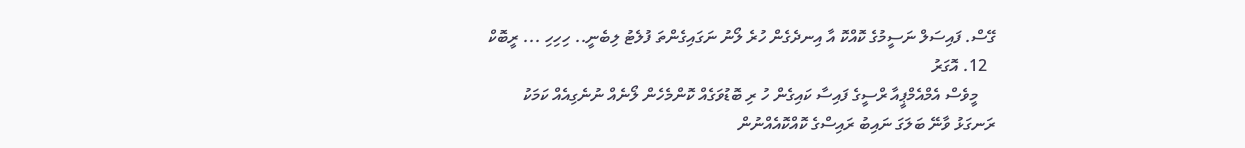ގޭސް. ފައިސަލް ނަސީމުގެ ކޮއްކޮ އާ އިނދެގެން ހުރެ ލޯނު ނަގައިގެންތަ ފުލެޓު ލިބެނީ.. ހިހިހި ... ރީބޮކް
  12. އޮގަރު
    މީވެސް އެމްއެމްޕީއާ ރްސީގެ ފައިސާ ކައިގެން ހު ރި ބޮޑުވަގެއް ކޮންމެހެން ލޯނެއް ނުނެގިއެއް ކަމަކު ރަނގަޅު ވާނޭ ބަލަގަ ނައިބު ރައިސްގެ ކޮއްކޮއެއްނުން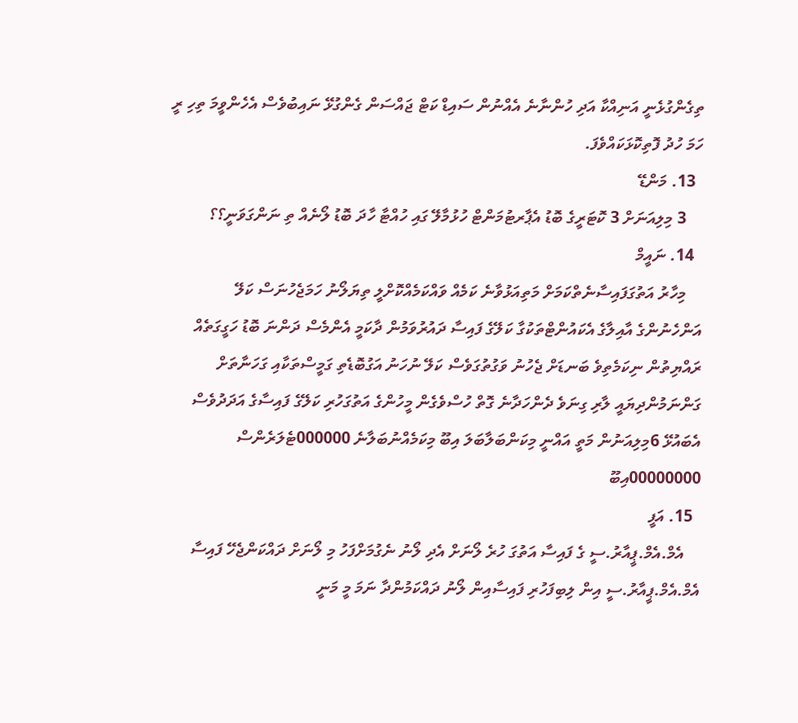ތިގެންގުޅެނީ އަނިއްކާ އަދި ހުންނާނެ އެއްނުން ސައިޑް ކަޓް ޖައްސަން ގެންގުޅޭ ނައިބުވެސް އެހެންވީމަ ތިހި ރީ ހަމަ ހުދު ފޮތިކޮޅަކައްވެފަ.
  13. މަންޑޭ
    3 މިލިއަނަށް 3 ކޮޓަރީގެ ބޮޑު އެޕާރޓުމަންޓް ހުޅުމާލޭ ގައި ހުއްޓާ ހާދަ ބޮޑު ލޯނެއް ތި ނަންގަވަނީ؟؟
  14. ނައީމް
    މިހާރު އަތުގަފައިސާނެތްކަމަށް މަތިއަޅުވާނެ ކަމެއް ވައްކަމެއްކޮށްލީ ތިޔަލޯނު ހަމަޖެހުނަސް ކަލޭ އަންހެނުންގެ އާއިލާގެ އެކައުންޓްތަކުގާ ކަލޭގެ ފައިސާ ދައުރުވަމުން ދާކަމީ އެންމެސް ދަންނަ ބޮޑު ހަގީގަތެއް ރައްޔިތުން ނިކަމެތިވެ ބަނޑަށް ޖެހުނު ވަގުތުގަވެސް ކަލޭ ނުހަނު އަގުބޮޑެތި ގަމީސްތަކާއި ގަހަނާތަށް ގަންނަމުންދިޔައީ ލާރި ގިނަވެ ދެންހަދާނެ ގޮތް ހުސްވެގެން މީހުންގެ އަތުގަހުރި ކަލޭގެ ފައިސާގެ އަދަދުވެސް އެބައުޅޭ 6މިލިއަނުން މަތީ އައްނީ މިކަންބަލާބަލަ އިބޫ މިކަމެއްނުބަލާނެ 000000ޓެލަރެންސް 00000000އިބޫ
  15. އަފީ
    އެމް.އެމް.ޕީއާރު.ސީ ގެ ފައިސާ އަތުގަ ހުރެ ލޯނަށް އެދި ލޯނު ނެގުމަށްފަހު މި ލޯނަށް ދައްކަންޖެހޭ ފައިސާ އެމް.އެމް.ޕީއާރު.ސީ އިން ލިބިފަހުރި ފައިސާއިން ލޯނު ދައްކަމުންދާ ނަމަ މީ މަނީ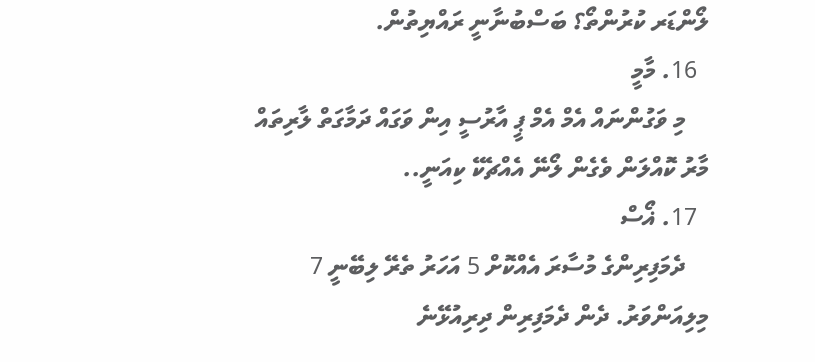ލޯންޑަރ ކުރުންތޯ؟ ބަސްބުނާނީ ރައްޔިތުން.
  16. މާމީ
    މި ވަގުންނައް އެމް އެމް ޕީ އާރުސީ އިން ވަގައް ދަމާގަތް ލާރިތައް މާރު ކޮއްލަން ވެގެން ލޯނޭ އެއްޗެކޭ ކިއަނީ..
  17. ޣޯސް
    ދެމަފިރިންގެ މުސާރަ އެއްކޮށް 5 އަހަރު ތެރޭ ލިބޭނީ 7 މިލިއަންވަރު. ދެން ދެމަފިރިން ދިރިއުޅޭނެ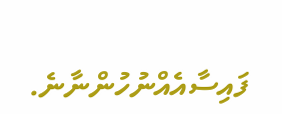ފައިސާއެއްނުހުންނާނެ.